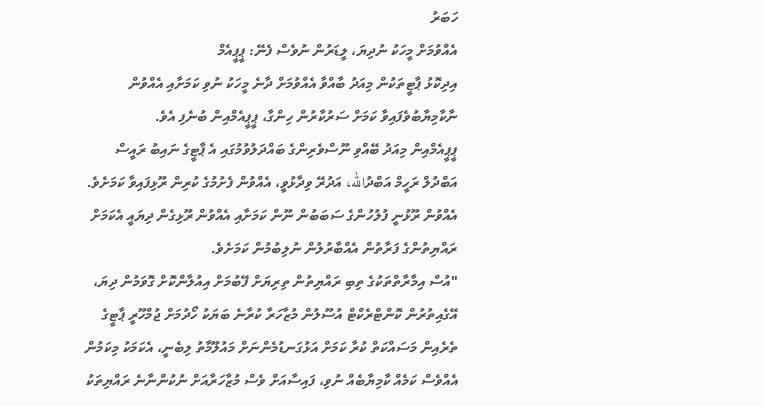ހަބަރު
އެއްވުމަށް މީހަކު ނުދިޔަ، ލީޑަރުން ނުވެސް ފެނޭ: ޕީޕީއެމް
އިދިކޮޅު ޕާޓީތަކުން މިއަދު ބާއްވާ އެއްވުމަށް ދާނެ މީހަކު ނުވި ކަމަށާއި އެއްވުން ނާކާމިޔާބުވެފައިވާ ކަމަށް ސަރުކާރުން ހިންގާ، ޕީޕީއެމްއިން ބުނެފި އެވެ.
ޕީޕީއެމްއިން މިއަދު ބޭއްވި ނޫސްވެރިންގެ ބައްދަލުވުމުގައި އެ ޕާޓީގެ ނައިބު ރައީސް އަބްދުލް ރަހީމް އަބްދުالله، އަދުރޭ ވިދާޅުވީ، އެއްވުން ފެށުމުގެ ކުރިން ރޫޅިފައިވާ ކަމަށެވެ. އެއްވުން ރޫޅުނީ ފުލުހުންގެ ސަބަބުން ނޫން ކަމަށާއި އެއްވުން ރޫޅިގެން ދިޔައީ އެކަމަށް ރައްޔިތުންގެ ފަރާތުން އެއްބާރުލުން ނުލިބުމުން ކަމަށެވެ.
"އުސް އިމާރާތްތަކުގެ ތިބި ރައްޔިތުން ތިރިޔަށް ފޭބުމަށް އިއުލާންކޮށް ގޮވަމުން ދިޔަ، އޭގެއިތުރުން ކޮންޓްރެކްޓް އުސޫލުން މުޒާހަރާ ކުރާނެ ބަޔަކު ހޯދުމަށް ޖުމްހޫރީ ޕާޓީގެ ތެރެއިން މަސައްކަތް ކުރާ ކަމަށް އަޅުގަނޑުމެންނަށް މައުލޫމާތު ލިބެނީ، އެކަމަކު މިކަމުން އެއްވެސް ކަމެއް ކާމިޔާބެއް ނުވި، ފައިސާއަށް ވެސް މުޒާހަރާއަށް ނުކުންނާނެ ރައްޔިތަކު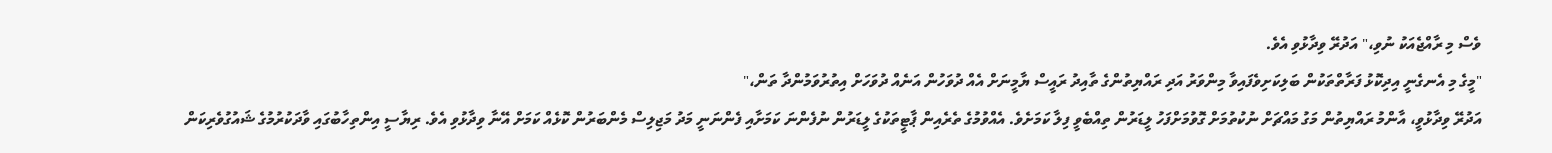ވެސް މި ރާއްޖެއަކު ނުވި،" އަދުރޭ ވިދާޅުވި އެވެ.
"މީގެ މި އެނގެނީ އިދިކޮޅު ފަރާތްތަކުން ބަލިކަށިވެފައިވާ މިންވަރު އަދި ރައްޔިތުންގެ ތާއިދު ރައީސް ޔާމީނަށް އެއް ދުވަހުން އަނެއް ދުވަހަށް އިތުރުވަމުންދާ ތަން،"
އަދުރޭ ވިދާޅުވީ، އާންމު ރައްޔިތުން މަގު މައްޗަށް ނުކުތުމަށް ގޮވުމަށްފަހު ލީޑަރުން ތިއްބެވީ ފިލާ ކަމަށެވެ. އެއްވުމުގެ ތެރެއިން ޕާޓީތަކުގެ ލީޑަރުން ނުފެންނަ ކަމަށާއި ފެންނަނީ މަދު މަޖިލިސް މެންބަރުން ކޮޅެއް ކަމަށް އޭނާ ވިދާޅުވި އެވެ. ރިޔާސީ އިންތިހާބުގައި ވާދަކުރުމުގެ ޝައުގުވެރިކަން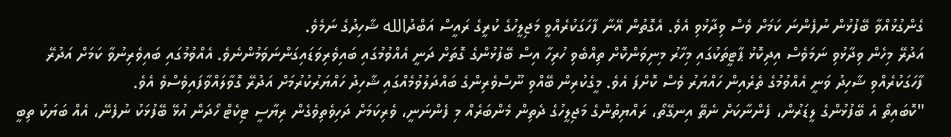ގެންގުޅުއްވާ ބޭފުޅުން ނުފެންނަ ކަމަށް ވެސް ވިދާޅުވި އެވެ. އެގޮތުން އޭނާ ފާހަގަކުރެއްވީ މަޖިލީހުގެ ކުރީގެ ރައީސް އަބްދުالله ޝާހިދުގެ ނަމެވެ.
އަދުރޭ މިހެން ވިދާޅުވި ނަމަވެސް އިދިކޮޅު ޕާޓީތަކުގައި މިހާރު މިނިވަންކޮށް ތިއްބެވި ހުރިހާ އިސް ބޭފުޅުންގެ ގޮތަށް ދަނީ އެއްވުމުގައި ބައިވެރިވަޑައިގަންނަވަމުންނެވެ. އެއްވުމުގައި ބައިވެރިނުވާ ކަމަށް އަދުރޭ ފާހަގަކުރެއްވި ޝާހިދު ވަނީ އެއްވުމުގެ ތެރެއިން ހައްޔަރު ވެސް ކޮށްފަ އެވެ. މީގެކުރިން ބޭއްވި ނޫސްވެރިންގެ ބައްދަލުވުމެއްގައި ޝާހިދު ހައްޔަރުކުރުމަށް އަދުރޭ ގޮވާލައްވާފައިވެސްވެ އެވެ.
"ކޮބައިތޯ އެ ބޭފުޅުންގެ ލީޑަރުން، ފެންނާކަށް ނެތޭ އިނގޭތޯ، ރައްޔިތުންގެ މަޖިލީހުގެ ދެތިން މެންބަރެއް މި ފެންނަނީ، ވެރިކަމަށް ދަހިވެތިވެގެން ރިޔާސީ ޓިކެޓް ހޯދަން އުޅޭ ބޭފުޅަކު ނުފެނޭ، އެއް ބަޔަކު ތިބީ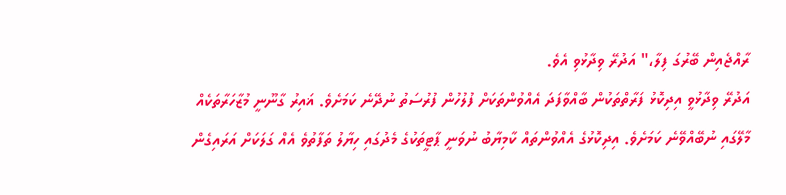ރާއްޖެއިން ބޭރުގަ ފިލާ،" އަދުރޭ ވިދާޅުވި އެވެ.
އަދުރޭ ވިދާޅުވީ އިދިކޮޅު ފަރާތްތަކުން ބާއްވާފަދަ އެއްވުންތަކަށް ފުލުހުން ފުރުސަތު ނުދޭނެ ކަމަށެވެ. ޣައިރު ގާނޫނީ މުޒާހަރާތަކެއް މާލޭގައި ނުބޭއްވޭނެ ކަމަށެވެ. އިދިކޮޅުގެ އެއްވުންތައް ކާމިޔާބު ނުވަނީ ޕާޓީތަކުގެ މެދުގައި ހިޔާލު ތަފާތުވެ އެއް ގަލަކަށް އަރައިގެން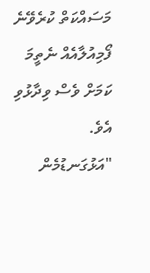މަސައްކަތް ކުރެވޭނެ ފޯމިއުލާއެއް ނެތީމަ ކަމަށް ވެސް ވިދާޅުވި އެވެ.
"އަޅުގަނޑުމެން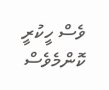ވެސް ހީކުރީ ކޮންމެވެސް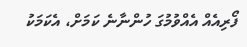ފޯރިއެއް އެއްވުމުގަ ހުންނާނެ ކަމަށް، އެކަމަކު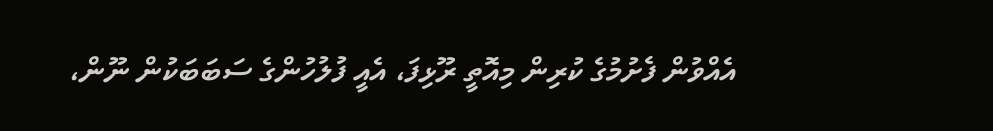އެއްވުން ފެށުމުގެ ކުރިން މިއޮތީ ރޫޅިފަ، އެއީ ފުލުހުންގެ ސަބަބަކުން ނޫން،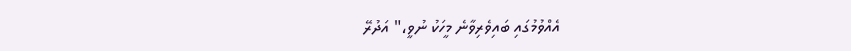އެއްވުމުގައި ބައިވެރިވާނެ މީހަކު ނުވީ،" އަދުރޭ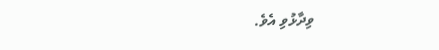ވިދާޅުވި އެވެ.